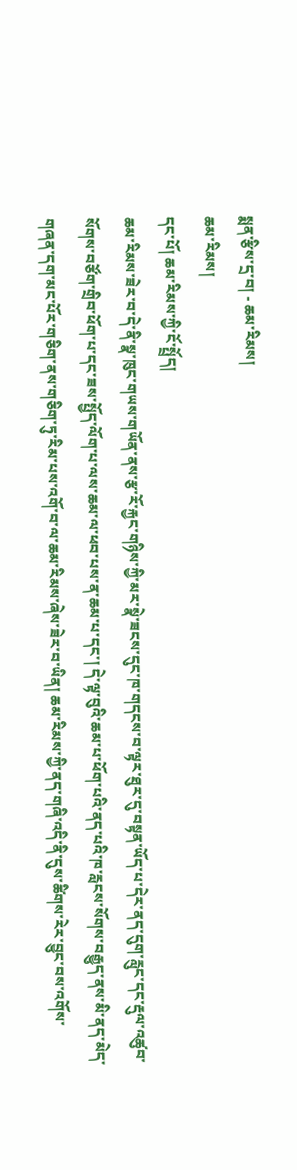སྨན་རྩིས་དྲ་བ། - ཆམ་རིམས།
ཆམ་རིམས།
དང་པོ། ཆམ་རིམས་ཀྱི་ངོ་སྤྲོད།
ཆམ་རིམས་ཟེར་བ་དེ་ནི་སྣ་ཁུང་གཡས་གཡོན་ནས་རྩ་རོ་རྐྱང་གཉིས་ཀྱི་མར་སྣེ་ཟངས་དུང་ཁ་གདངས་བ་ལྟར་ཐུར་དུ་བསྟན་ཡོད་པ་དེར་ནད་དུག་རླུང་དང་རྡུལ་འཚུབ་སོགས་བཙོག་གྲིབ་ཕོག་པ་དང་ཟས་སྤྱོད་ལོག་པ་ལས་ཆམ་ལ་ཕབ་པས་ན་ཆམ་པ་དང་། དེ་ལྟ་བུའི་ཆམ་པ་ཕོག་པའི་ནད་པའི་ཁ་རླངས་སོགས་བརྒྱུད་ནས་མི་ནད་མེད་གཞན་དག་མང་པོར་གཅིག་ནས་གཅིག་ཏུ་རིམ་པས་འགོ་བ་ལ་ཆམ་རིམས་ཞེས་ཟེར་བ་ཡིན། ཆམ་རིམས་ཀྱི་ནད་གཞི་འདི་ནི་དུས་ཚིགས་རེར་བྱུང་བས་འགོས་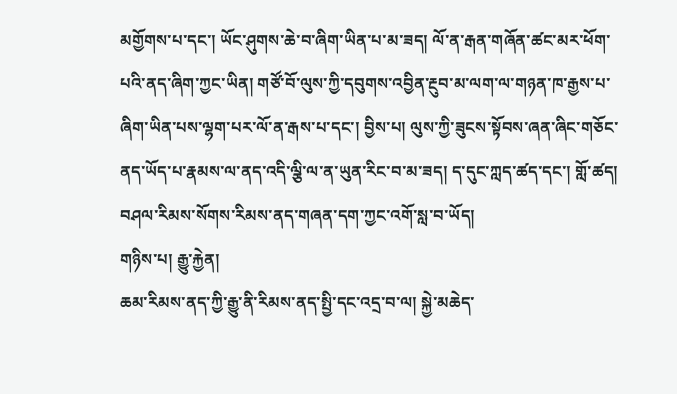མགྱོགས་པ་དང་། ཡོང་ཤུགས་ཆེ་བ་ཞིག་ཡིན་པ་མ་ཟད། ལོ་ན་རྒན་གཞོན་ཚང་མར་ཕོག་པའི་ནད་ཞིག་ཀྱང་ཡིན། གཙོ་བོ་ལུས་ཀྱི་དབུགས་འབྱིན་རྔུབ་མ་ལག་ལ་གཉན་ཁ་རྒྱས་པ་ཞིག་ཡིན་པས་ལྷག་པར་ལོ་ན་རྒས་པ་དང་། བྱིས་པ། ལུས་ཀྱི་ཟུངས་སྟོབས་ཞན་ཞིང་གཅོང་ནད་ཡོད་པ་རྣམས་ལ་ནད་འདི་ལྕི་ལ་ན་ཡུན་རིང་བ་མ་ཟད། ད་དུང་ཀླད་ཚད་དང་། གློ་ཚད། བཤལ་རིམས་སོགས་རིམས་ནད་གཞན་དག་ཀྱང་འགོ་སླ་བ་ཡོད།
གཉིས་པ། རྒྱུ་རྐྱེན།
ཆམ་རིམས་ནད་ཀྱི་རྒྱུ་ནི་རིམས་ནད་སྤྱི་དང་འདྲ་བ་ལ། སྐྱེ་མཆེད་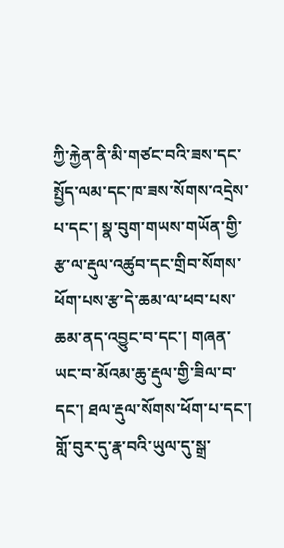ཀྱི་རྐྱེན་ནི་མི་གཙང་བའི་ཟས་དང་སྤྱོད་ལམ་དང་ཁ་ཟས་སོགས་འདྲེས་པ་དང་། སྣ་བུག་གཡས་གཡོན་གྱི་རྩ་ལ་རྡུལ་འཚུབ་དང་གྲིབ་སོགས་ཕོག་པས་རྩ་དེ་ཆམ་ལ་ཕབ་པས་ཆམ་ནད་འབྱུང་བ་དང་། གཞན་ཡང་བ་མོའམ་ཆུ་རྡུལ་གྱི་ཟིལ་བ་དང་། ཐལ་རྡུལ་སོགས་ཕོག་པ་དང་། གློ་བུར་དུ་རྣ་བའི་ཡུལ་དུ་སྒྲ་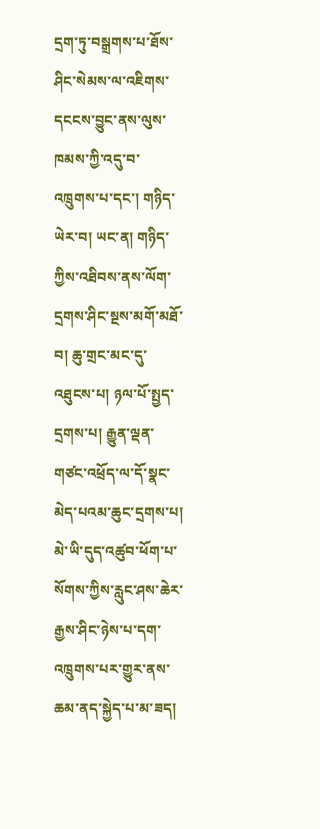དྲག་ཏུ་བསྒྲགས་པ་ཐོས་ཤིང་སེམས་ལ་འཇིགས་དངངས་བྱུང་ནས་ལུས་ཁམས་ཀྱི་འདུ་བ་འཁྲུགས་པ་དང་། གཉིད་ཡེར་བ། ཡང་ན། གཉིད་ཀྱིས་འཐིབས་ནས་ལོག་དྲགས་ཤིང་སྔས་མགོ་མཐོ་བ། ཆུ་གྲང་མང་དུ་འཐུངས་པ། ཉལ་པོ་སྤྱད་དྲགས་པ། རྒྱུན་ལྡན་གཙང་འཕྲོད་ལ་དོ་སྣང་མེད་པའམ་ཆུང་དྲགས་པ། མེ་ཡི་དུད་འཚུབ་ཕོག་པ་སོགས་ཀྱིས་རླུང་ཤས་ཆེར་རྒྱས་ཤིང་ཉེས་པ་དག་འཁྲུགས་པར་གྱུར་ནས་ཆམ་ནད་སྐྱེད་པ་མ་ཟད།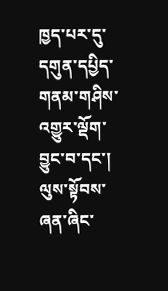ཁྱད་པར་དུ་དགུན་དཔྱིད་གནམ་གཤིས་འགྱུར་ལྡོག་བྱུང་བ་དང་། ལུས་སྟོབས་ཞན་ཞིང་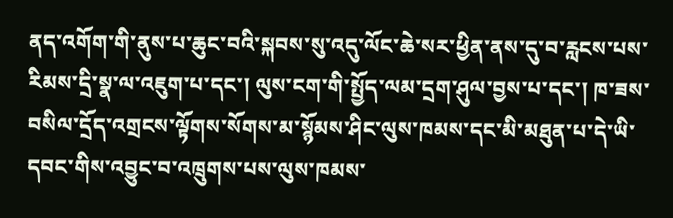ནད་འགོག་གི་ནུས་པ་ཆུང་བའི་སྐབས་སུ་འདུ་ལོང་ཆེ་སར་ཕྱིན་ནས་དུ་བ་རླངས་པས་རིམས་དྲི་སྣ་ལ་འཇུག་པ་དང་། ལུས་ངག་གི་སྤྱོད་ལམ་དྲག་ཤུལ་བྱས་པ་དང་། ཁ་ཟས་བསིལ་དྲོད་འགྲངས་ལྟོགས་སོགས་མ་སྙོམས་ཤིང་ལུས་ཁམས་དང་མི་མཐུན་པ་དེ་ཡི་དབང་གིས་འབྱུང་བ་འཁྲུགས་པས་ལུས་ཁམས་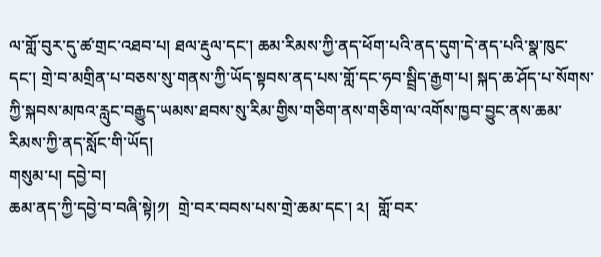ལ་གློ་བུར་དུ་ཚ་གྲང་འཐབ་པ། ཐལ་རྡུལ་དང་། ཆམ་རིམས་ཀྱི་ནད་ཕོག་པའི་ནད་དུག་དེ་ནད་པའི་སྣ་ཁུང་དང་། གྲེ་བ་མགྲིན་པ་བཅས་སུ་གནས་ཀྱི་ཡོད་སྟབས་ནད་པས་གློ་དང་ཧབ་སྦྲིད་རྒྱག་པ། སྐད་ཆ་ཤོད་པ་སོགས་ཀྱི་སྐབས་མཁའ་རླུང་བརྒྱུད་ཡམས་ཐབས་སུ་རིམ་གྱིས་གཅིག་ནས་གཅིག་ལ་འགོས་ཁྱབ་བྱུང་ནས་ཆམ་རིམས་ཀྱི་ནད་སློང་གི་ཡོད།
གསུམ་པ། དབྱེ་བ།
ཆམ་ནད་ཀྱི་དབྱེ་བ་བཞི་སྟེ།༡།  གྲེ་བར་བབས་པས་གྲེ་ཆམ་དང་། ༢།  གློ་བར་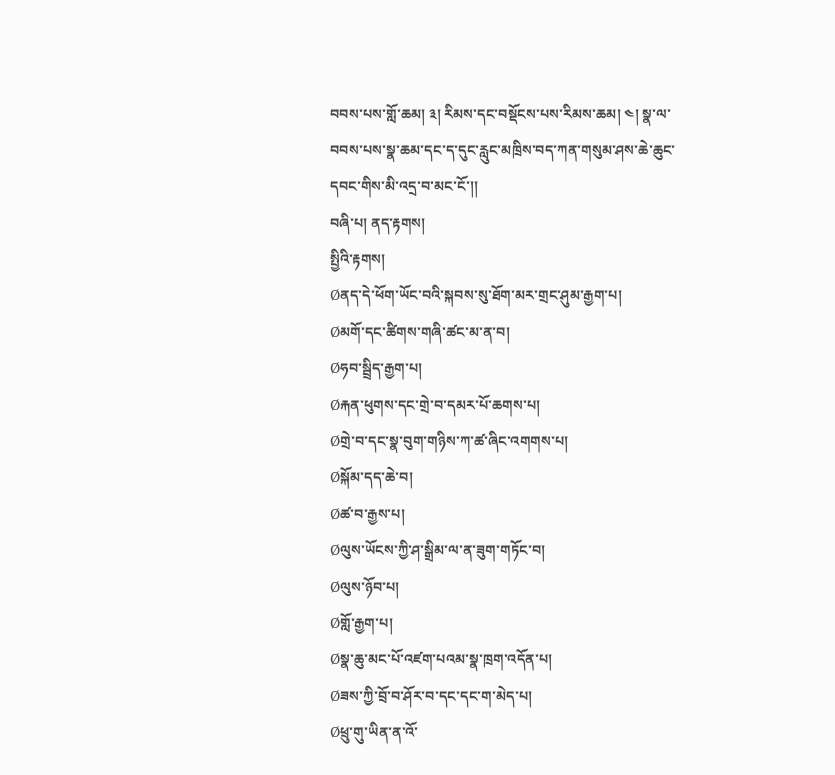བབས་པས་གློ་ཆམ། ༣། རིམས་དང་བསྡོངས་པས་རིམས་ཆམ། ༤། སྣ་ལ་བབས་པས་སྣ་ཆམ་དང་ད་དུང་རླུང་མཁྲིས་བད་ཀན་གསུམ་ཤས་ཆེ་ཆུང་དབང་གིས་མི་འདྲ་བ་མང་ངོ་།།
བཞི་པ། ནད་རྟགས།
སྤྱིའི་རྟགས།
Øནད་དེ་ཕོག་ཡོང་བའི་སྐབས་སུ་ཐོག་མར་གྲང་ཤུམ་རྒྱག་པ།
Øམགོ་དང་ཚིགས་གཞི་ཚང་མ་ན་བ།
Øཧབ་སྦྲིད་རྒྱག་པ།
Øརྐན་ཕུགས་དང་གྲེ་བ་དམར་པོ་ཆགས་པ།
Øགྲེ་བ་དང་སྣ་བུག་གཉིས་ཀ་ཚ་ཞིང་འགགས་པ།
Øསྐོམ་དད་ཆེ་བ།
Øཚ་བ་རྒྱས་པ།
Øལུས་ཡོངས་ཀྱི་ཤ་སྒྲིམ་ལ་ན་ཟུག་གཏོང་བ།
Øལུས་ཉོབ་པ།
Øགློ་རྒྱག་པ།
Øསྣ་ཆུ་མང་པོ་འཛག་པའམ་སྣ་ཁྲག་འདོན་པ།
Øཟས་ཀྱི་བྲོ་བ་ཤོར་བ་དང་དང་ག་མེད་པ།
Øཕྲུ་གུ་ཡིན་ན་འོ་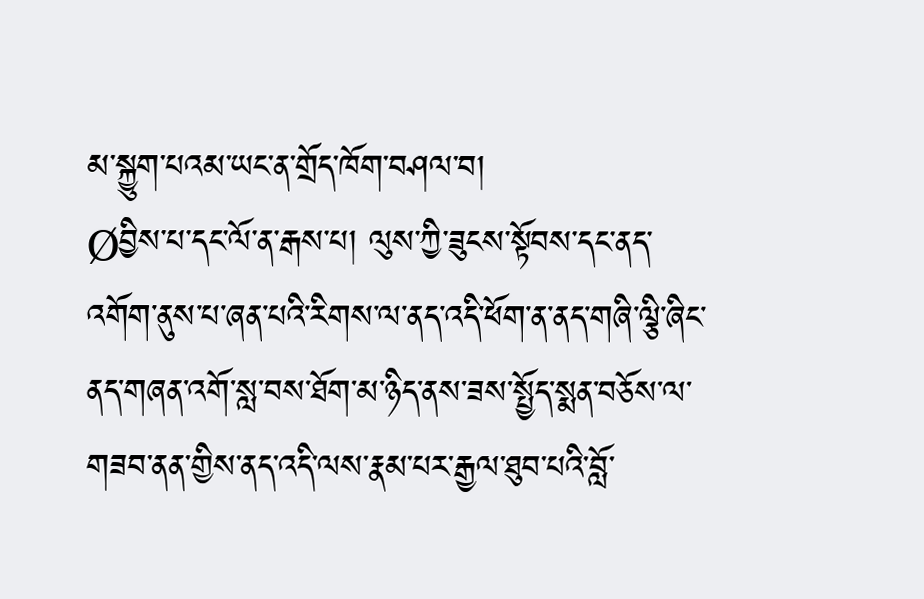མ་སྐྱུག་པའམ་ཡང་ན་གྲོད་ཁོག་བཤལ་བ།
Øབྱིས་པ་དང་ལོ་ན་རྒས་པ། ལུས་ཀྱི་ཟུངས་སྟོབས་དང་ནད་འགོག་ནུས་པ་ཞན་པའི་རིགས་ལ་ནད་འདི་ཕོག་ན་ནད་གཞི་ལྕི་ཞིང་ནད་གཞན་འགོ་སླ་བས་ཐོག་མ་ཉིད་ནས་ཟས་སྤྱོད་སྨན་བཅོས་ལ་གཟབ་ནན་གྱིས་ནད་འདི་ལས་རྣམ་པར་རྒྱལ་ཐུབ་པའི་བློ་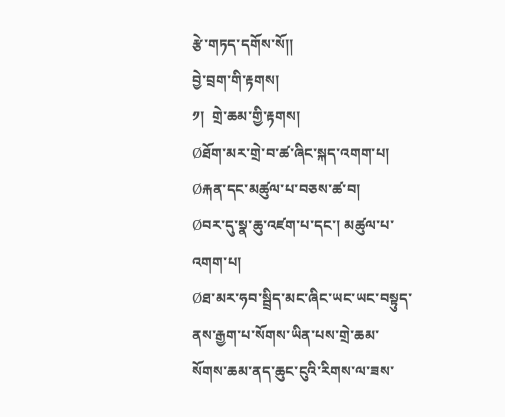རྩེ་གཏད་དགོས་སོ།།
བྱེ་བྲག་གི་རྟགས།
༡།  གྲེ་ཆམ་གྱི་རྟགས།
Øཐོག་མར་གྲེ་བ་ཚ་ཞིང་སྐད་འགག་པ།
Øརྐན་དང་མཚུལ་པ་བཅས་ཚ་བ།
Øབར་དུ་སྣ་ཆུ་འཛག་པ་དང་། མཚུལ་པ་འགག་པ།
Øཐ་མར་ཧབ་སྦྲིད་མང་ཞིང་ཡང་ཡང་བསྟུད་ནས་རྒྱག་པ་སོགས་ཡིན་པས་གྲེ་ཆམ་སོགས་ཆམ་ནད་ཆུང་ངུའི་རིགས་ལ་ཟས་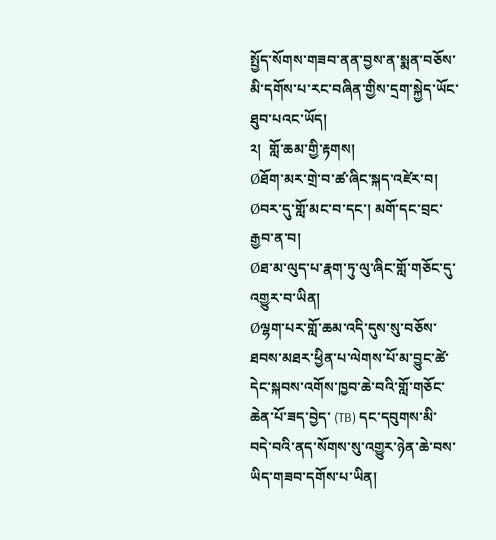སྤྱོད་སོགས་གཟབ་ནན་བྱས་ན་སྨན་བཅོས་མི་དགོས་པ་རང་བཞིན་གྱིས་དྲག་སྐྱེད་ཡོང་ཐུབ་པའང་ཡོད།
༢།  གློ་ཆམ་གྱི་རྟགས།
Øཐོག་མར་གྲེ་བ་ཚ་ཞིང་སྐད་འཛེར་བ།
Øབར་དུ་གློ་མང་བ་དང་། མགོ་དང་བྲང་རྒྱབ་ན་བ།
Øཐ་མ་ལུད་པ་རྣག་ཏུ་ལུ་ཞིང་གློ་གཅོང་དུ་འགྱུར་བ་ཡིན།
Øལྷག་པར་གློ་ཆམ་འདི་དུས་སུ་བཅོས་ཐབས་མཐར་ཕྱིན་པ་ལེགས་པོ་མ་བྱུང་ཚེ་དེང་སྐབས་འགོས་ཁྱབ་ཆེ་བའི་གློ་གཅོང་ཆེན་པོ་ཟད་བྱེད་ (TB) དང་དབུགས་མི་བདེ་བའི་ནད་སོགས་སུ་འགྱུར་ཉེན་ཆེ་བས་ཡིད་གཟབ་དགོས་པ་ཡིན།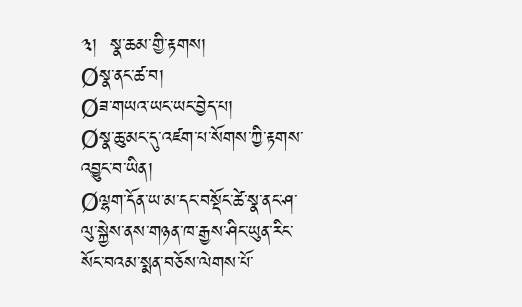༣།  སྣ་ཆམ་གྱི་རྟགས།
Øསྣ་ནང་ཚ་བ།
Øཟ་གཡའ་ཡང་ཡང་བྱེད་པ།
Øསྣ་ཆུ་མང་དུ་འཛག་པ་སོགས་ཀྱི་རྟགས་འབྱུང་བ་ཡིན།
Øལྷག་དོན་ཡ་མ་དང་བསྡོང་ཚེ་སྣ་ནང་ཤ་ལུ་སྐྱེས་ནས་གཉན་ཁ་རྒྱས་ཤིང་ཡུན་རིང་སོང་བའམ་སྨན་བཅོས་ལེགས་པོ་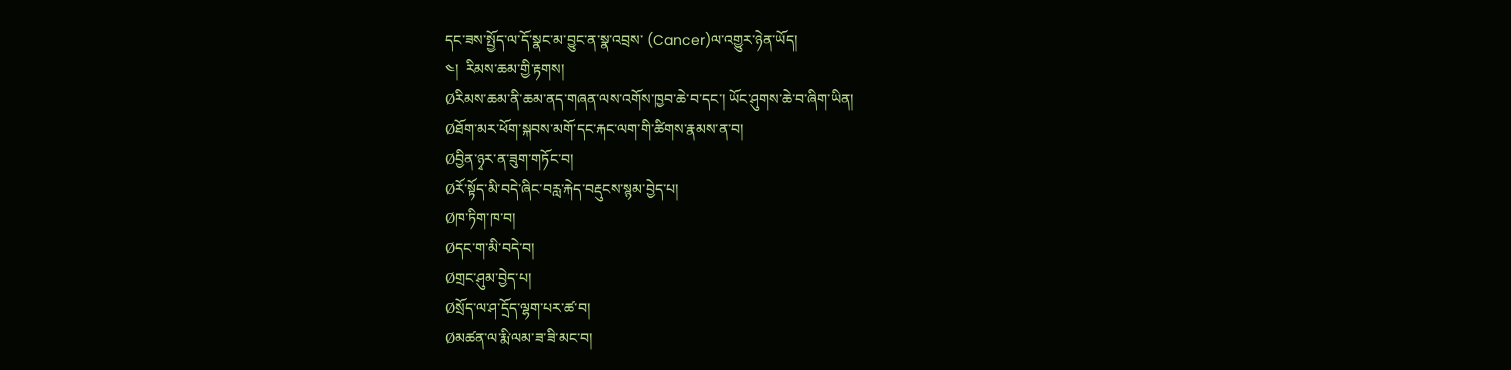དང་ཟས་སྤྱོད་ལ་དོ་སྣང་མ་བྱུང་ན་སྣ་འབྲས་ (Cancer)ལ་འགྱུར་ཉེན་ཡོད།
༤།  རིམས་ཆམ་གྱི་རྟགས།
Øརིམས་ཆམ་ནི་ཆམ་ནད་གཞན་ལས་འགོས་ཁྱབ་ཆེ་བ་དང་། ཡོང་ཤུགས་ཆེ་བ་ཞིག་ཡིན།
Øཐོག་མར་ཕོག་སྐབས་མགོ་དང་རྐང་ལག་གི་ཚིགས་རྣམས་ན་བ།
Øབྱིན་ཉྭར་ན་ཟུག་གཏོང་བ།
Øརོ་སྟོད་མི་བདེ་ཞིང་བརླ་རྐེད་བརྡུངས་སྙམ་བྱེད་པ།
Øཁ་ཏིག་ཁ་བ།
Øདང་ག་མི་བདེ་བ།
Øགྲང་ཤུམ་བྱེད་པ།
Øསྲོད་ལ་ཤ་དྲོད་ལྷག་པར་ཚ་བ།
Øམཚན་ལ་རྨི་ལམ་ཟ་ཟི་མང་བ།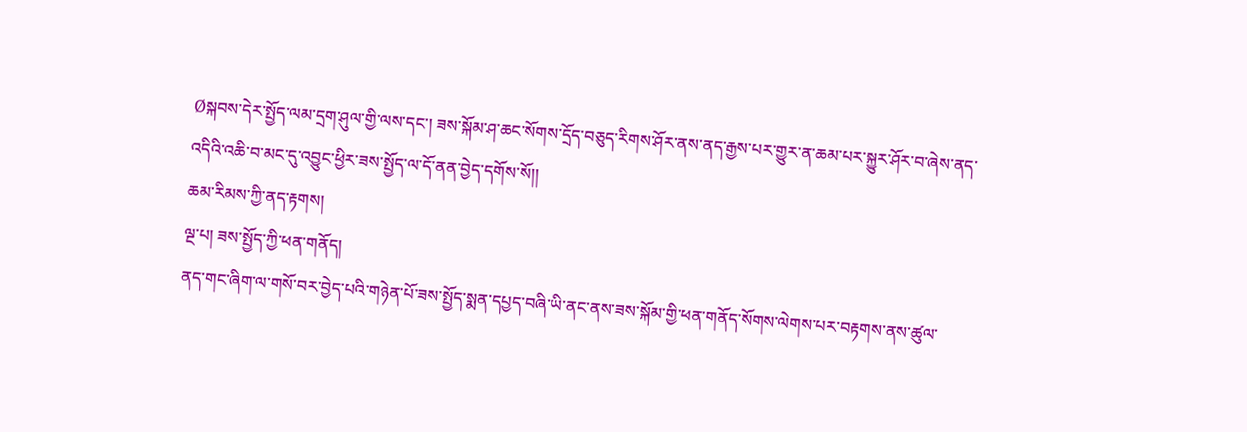Øསྐབས་དེར་སྤྱོད་ལམ་དྲག་ཤུལ་གྱི་ལས་དང་། ཟས་སྐོམ་ཤ་ཆང་སོགས་དྲོད་བཅུད་རིགས་ཤོར་ནས་ནད་རྒྱས་པར་གྱུར་ན་ཆམ་པར་སྐྱུར་ཤོར་བ་ཞེས་ནད་འདིའི་འཆི་བ་མང་དུ་འབྱུང་ཕྱིར་ཟས་སྤྱོད་ལ་དོ་ནན་བྱེད་དགོས་སོ།།
ཆམ་རིམས་ཀྱི་ནད་རྟགས།
ལྔ་པ། ཟས་སྤྱོད་ཀྱི་ཕན་གནོད།
ནད་གང་ཞིག་ལ་གསོ་བར་བྱེད་པའི་གཉེན་པོ་ཟས་སྤྱོད་སྨན་དཔྱད་བཞི་ཡི་ནང་ནས་ཟས་སྐོམ་གྱི་ཕན་གནོད་སོགས་ལེགས་པར་བརྟགས་ནས་ཚུལ་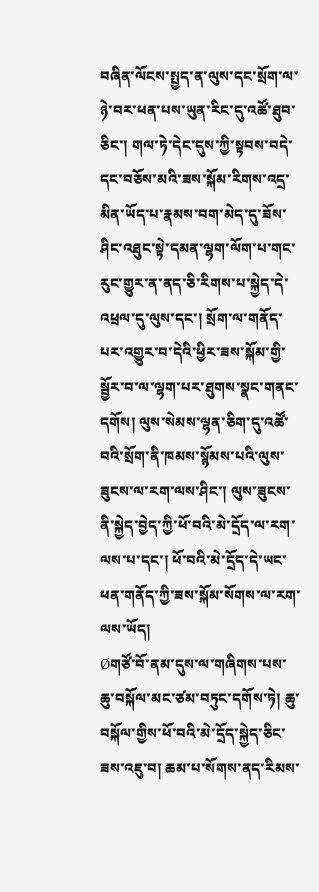བཞིན་ལོངས་སྤྱད་ན་ལུས་དང་སྲོག་ལ་ཉེ་བར་ཕན་པས་ཡུན་རིང་དུ་འཚོ་ཐུབ་ཅིང་། གལ་ཏེ་དེང་དུས་ཀྱི་སྟབས་བདེ་དང་བཅོས་མའི་ཟས་སྐོམ་རིགས་འདྲ་མིན་ཡོད་པ་རྣམས་བག་མེད་དུ་ཟོས་ཤིང་འཐུང་སྟེ་དམན་ལྷག་ལོག་པ་གང་རུང་གྱུར་ན་ནད་ཅི་རིགས་པ་སྐྱེད་དེ་འཕྲལ་དུ་ལུས་དང་། སྲོག་ལ་གནོད་པར་འགྱུར་བ་དེའི་ཕྱིར་ཟས་སྐོམ་གྱི་སྦྱོར་བ་ལ་ལྷག་པར་ཐུགས་སྣང་གནང་དགོས། ལུས་སེམས་ལྷན་ཅིག་དུ་འཚོ་བའི་སྲོག་ནི་ཁམས་སྙོམས་པའི་ལུས་ཟུངས་ལ་རག་ལས་ཤིང་། ལུས་ཟུངས་ནི་སྐྱེད་བྱེད་ཀྱི་ཕོ་བའི་མེ་དྲོད་ལ་རག་ལས་པ་དང་། ཕོ་བའི་མེ་དྲོད་དེ་ཡང་ཕན་གནོད་ཀྱི་ཟས་སྐོམ་སོགས་ལ་རག་ལས་ཡོད།
Øགཙོ་བོ་ནམ་དུས་ལ་གཞིགས་པས་ཆུ་བསྐོལ་མང་ཙམ་བཏུང་དགོས་ཏེ། ཆུ་བསྐོལ་གྱིས་ཕོ་བའི་མེ་དྲོད་སྐྱེད་ཅིང་ཟས་འཇུ་བ། ཆམ་པ་སོགས་ནད་རིམས་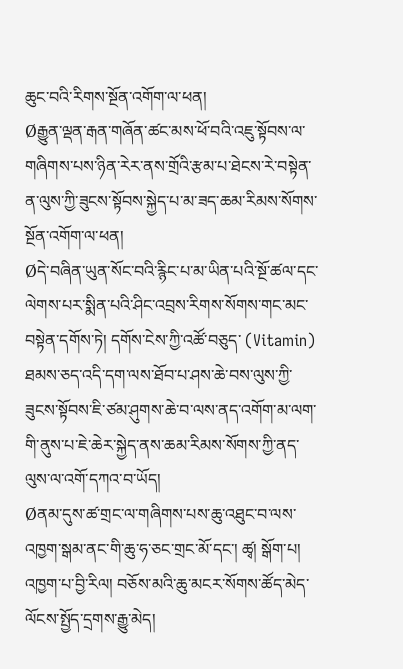ཆུང་བའི་རིགས་སྔོན་འགོག་ལ་ཕན།
Øརྒྱུན་ལྡན་རྒན་གཞོན་ཚང་མས་ཕོ་བའི་འཇུ་སྟོབས་ལ་གཞིགས་པས་ཉིན་རེར་ནས་གྲོའི་རྩམ་པ་ཐེངས་རེ་བསྟེན་ན་ལུས་ཀྱི་ཟུངས་སྟོབས་སྐྱེད་པ་མ་ཟད་ཆམ་རིམས་སོགས་སྔོན་འགོག་ལ་ཕན།
Øདེ་བཞིན་ཡུན་སོང་བའི་རྙིང་པ་མ་ཡིན་པའི་སྔོ་ཚལ་དང་ལེགས་པར་སྨིན་པའི་ཤིང་འབྲས་རིགས་སོགས་གང་མང་བསྟེན་དགོས་ཏེ། དགོས་ངེས་ཀྱི་འཚོ་བཅུད་ (Vitamin) ཐམས་ཅད་འདི་དག་ལས་ཐོབ་པ་ཤས་ཆེ་བས་ལུས་ཀྱི་ཟུངས་སྟོབས་ཇི་ཙམ་ཤུགས་ཆེ་བ་ལས་ནད་འགོག་མ་ལག་གི་ནུས་པ་ཇེ་ཆེར་སྐྱེད་ནས་ཆམ་རིམས་སོགས་ཀྱི་ནད་ལུས་ལ་འགོ་དཀའ་བ་ཡོད།
Øནམ་དུས་ཚ་གྲང་ལ་གཞིགས་པས་ཆུ་འཐུང་བ་ལས་འཁྱག་སྒམ་ནང་གི་ཆུ་ཧ་ཅང་གྲང་མོ་དང་། ཚྭ། སྒོག་པ། འཁྱག་པ་བྱི་རིལ། བཅོས་མའི་ཆུ་མངར་སོགས་ཚོད་མེད་ལོངས་སྤྱོད་དྲགས་རྒྱུ་མེད།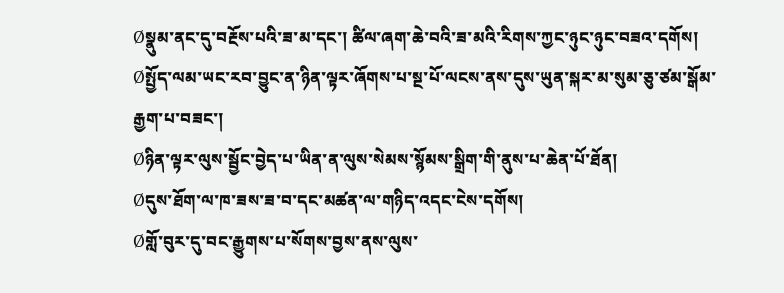Øསྣུམ་ནང་དུ་བརྔོས་པའི་ཟ་མ་དང་། ཚིལ་ཞག་ཆེ་བའི་ཟ་མའི་རིགས་ཀྱང་ཉུང་ཉུང་བཟའ་དགོས།
Øསྤྱོད་ལམ་ཡང་རབ་བྱུང་ན་ཉིན་ལྟར་ཞོགས་པ་སྔ་པོ་ལངས་ནས་དུས་ཡུན་སྐར་མ་སུམ་ཅུ་ཙམ་སྒོམ་རྒྱག་པ་བཟང་།
Øཉིན་ལྟར་ལུས་སྦྱོང་བྱེད་པ་ཡིན་ན་ལུས་སེམས་སྙོམས་སྒྲིག་གི་ནུས་པ་ཆེན་པོ་ཐོན།
Øདུས་ཐོག་ལ་ཁ་ཟས་ཟ་བ་དང་མཚན་ལ་གཉིད་འདང་ངེས་དགོས།
Øགློ་བུར་དུ་བང་རྒྱུགས་པ་སོགས་བྱས་ནས་ལུས་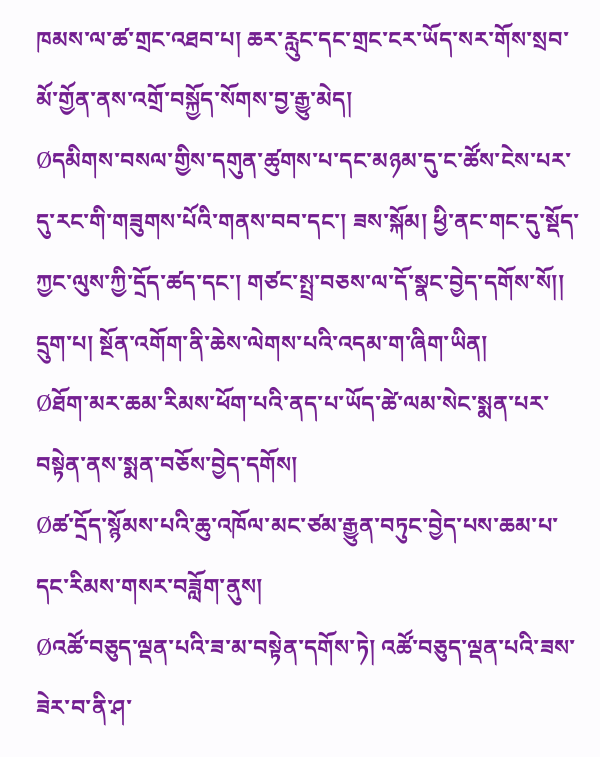ཁམས་ལ་ཚ་གྲང་འཐབ་པ། ཆར་རླུང་དང་གྲང་ངར་ཡོད་སར་གོས་སྲབ་མོ་གྱོན་ནས་འགྲོ་བསྐྱོད་སོགས་བྱ་རྒྱུ་མེད།
Øདམིགས་བསལ་གྱིས་དགུན་ཚུགས་པ་དང་མཉམ་དུ་ང་ཚོས་ངེས་པར་དུ་རང་གི་གཟུགས་པོའི་གནས་བབ་དང་། ཟས་སྐོམ། ཕྱི་ནང་གང་དུ་སྡོད་ཀྱང་ལུས་ཀྱི་དྲོད་ཚད་དང་། གཙང་སྤྲ་བཅས་ལ་དོ་སྣང་བྱེད་དགོས་སོ།།
དྲུག་པ། སྔོན་འགོག་ནི་ཆེས་ལེགས་པའི་འདམ་ག་ཞིག་ཡིན།
Øཐོག་མར་ཆམ་རིམས་ཕོག་པའི་ནད་པ་ཡོད་ཚེ་ལམ་སེང་སྨན་པར་བསྟེན་ནས་སྨན་བཅོས་བྱེད་དགོས།
Øཚ་དྲོད་སྙོམས་པའི་ཆུ་འཁོལ་མང་ཙམ་རྒྱུན་བཏུང་བྱེད་པས་ཆམ་པ་དང་རིམས་གསར་བཟློག་ནུས།
Øའཚོ་བཅུད་ལྡན་པའི་ཟ་མ་བསྟེན་དགོས་ཏེ། འཚོ་བཅུད་ལྡན་པའི་ཟས་ཟེར་བ་ནི་ཤ་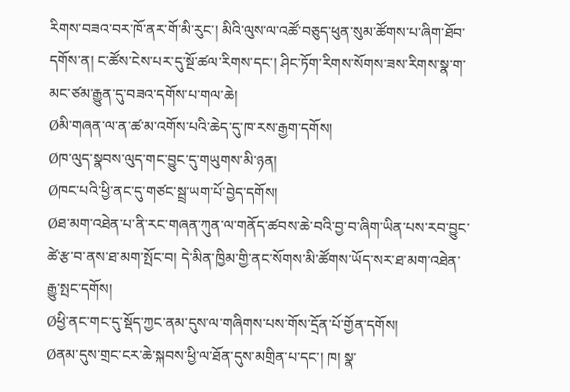རིགས་བཟའ་བར་ཁོ་ནར་གོ་མི་རུང་། མིའི་ལུས་ལ་འཚོ་བཅུད་ཕུན་སུམ་ཚོགས་པ་ཞིག་ཐོབ་དགོས་ན། ང་ཚོས་ངེས་པར་དུ་སྔོ་ཚལ་རིགས་དང་། ཤིང་ཏོག་རིགས་སོགས་ཟས་རིགས་སྣ་ག་མང་ཙམ་རྒྱུན་དུ་བཟའ་དགོས་པ་གལ་ཆེ།
Øམི་གཞན་ལ་ན་ཚ་མ་འགོས་པའི་ཆེད་དུ་ཁ་རས་རྒྱག་དགོས།
Øཁ་ལུད་སྣབས་ལུད་གང་བྱུང་དུ་གཡུགས་མི་ཉན།
Øཁང་པའི་ཕྱི་ནང་དུ་གཙང་སྦྲ་ཡག་པོ་བྱེད་དགོས།
Øཐ་མག་འཐེན་པ་ནི་རང་གཞན་ཀུན་ལ་གནོད་ཚབས་ཆེ་བའི་བྱ་བ་ཞིག་ཡིན་པས་རབ་བྱུང་ཚེ་རྩ་བ་ནས་ཐ་མག་སྤོང་བ། དེ་མིན་ཁྱིམ་གྱི་ནང་སོགས་མི་ཚོགས་ཡོད་སར་ཐ་མག་འཐེན་རྒྱུ་སྤང་དགོས།
Øཕྱི་ནང་གང་དུ་སྡོད་ཀྱང་ནམ་དུས་ལ་གཞིགས་པས་གོས་དྲོན་པོ་གྱོན་དགོས།
Øནམ་དུས་གྲང་ངར་ཆེ་སྐབས་ཕྱི་ལ་ཐོན་དུས་མགྲིན་པ་དང་། ཁ། སྣ་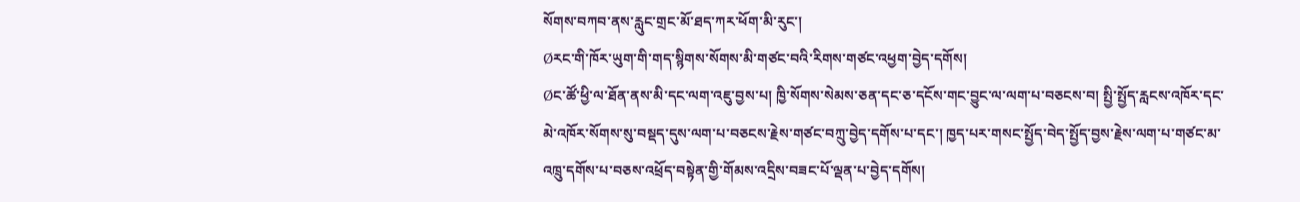སོགས་བཀབ་ནས་རླུང་གྲང་མོ་ཐད་ཀར་ཕོག་མི་རུང་།
Øརང་གི་ཁོར་ཡུག་གི་གད་སྙིགས་སོགས་མི་གཙང་བའི་རིགས་གཙང་འཕྱག་བྱེད་དགོས།
Øང་ཚོ་ཕྱི་ལ་ཐོན་ནས་མི་དང་ལག་འཇུ་བྱས་པ། ཁྱི་སོགས་སེམས་ཅན་དང་ཅ་དངོས་གང་བྱུང་ལ་ལག་པ་བཅངས་བ། སྤྱི་སྤྱོད་རླངས་འཁོར་དང་མེ་འཁོར་སོགས་སུ་བསྡད་དུས་ལག་པ་བཅངས་རྗེས་གཙང་བཀྲུ་བྱེད་དགོས་པ་དང་། ཁྱད་པར་གསང་སྤྱོད་བེད་སྤྱོད་བྱས་རྗེས་ལག་པ་གཙང་མ་འཁྲུ་དགོས་པ་བཅས་འཕྲོད་བསྟེན་གྱི་གོམས་འདྲིས་བཟང་པོ་ལྡན་པ་བྱེད་དགོས།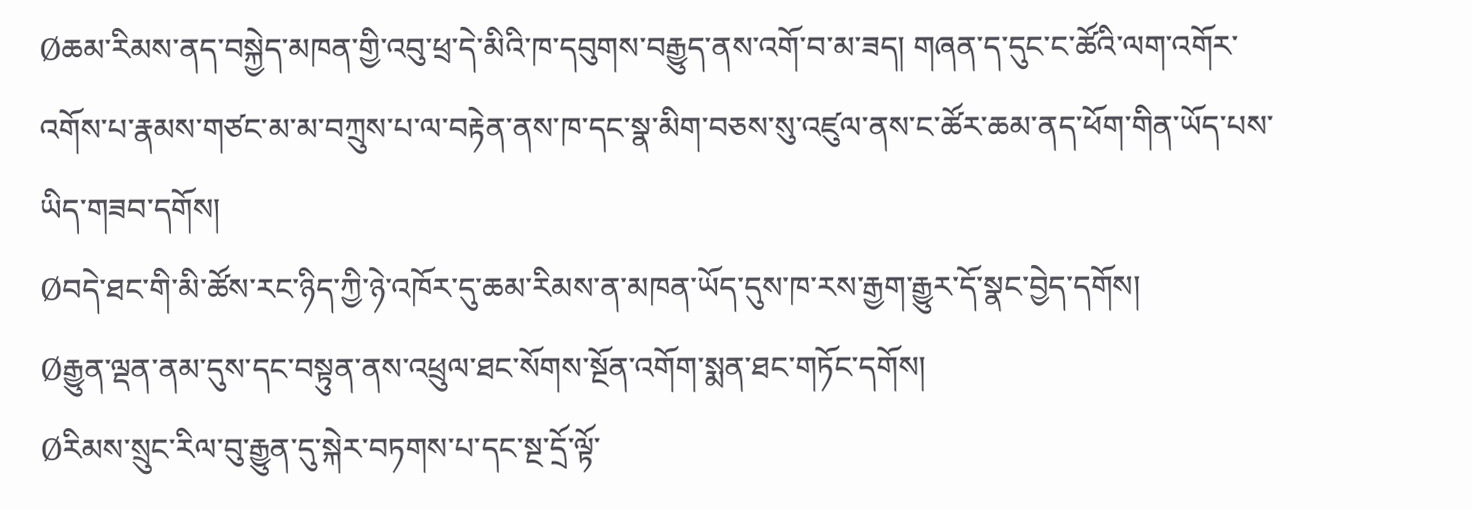Øཆམ་རིམས་ནད་བསྐྱེད་མཁན་གྱི་འབུ་ཕྲ་དེ་མིའི་ཁ་དབུགས་བརྒྱུད་ནས་འགོ་བ་མ་ཟད། གཞན་ད་དུང་ང་ཚོའི་ལག་འགོར་འགོས་པ་རྣམས་གཙང་མ་མ་བཀྲུས་པ་ལ་བརྟེན་ནས་ཁ་དང་སྣ་མིག་བཅས་སུ་འཛུལ་ནས་ང་ཚོར་ཆམ་ནད་ཕོག་གིན་ཡོད་པས་ཡིད་གཟབ་དགོས།
Øབདེ་ཐང་གི་མི་ཚོས་རང་ཉིད་ཀྱི་ཉེ་འཁོར་དུ་ཆམ་རིམས་ན་མཁན་ཡོད་དུས་ཁ་རས་རྒྱག་རྒྱུར་དོ་སྣང་བྱེད་དགོས།
Øརྒྱུན་ལྡན་ནམ་དུས་དང་བསྟུན་ནས་འཕྲུལ་ཐང་སོགས་སྔོན་འགོག་སྨན་ཐང་གཏོང་དགོས།
Øརིམས་སྲུང་རིལ་བུ་རྒྱུན་དུ་སྐེར་བཏགས་པ་དང་སྔ་དྲོ་ལྟོ་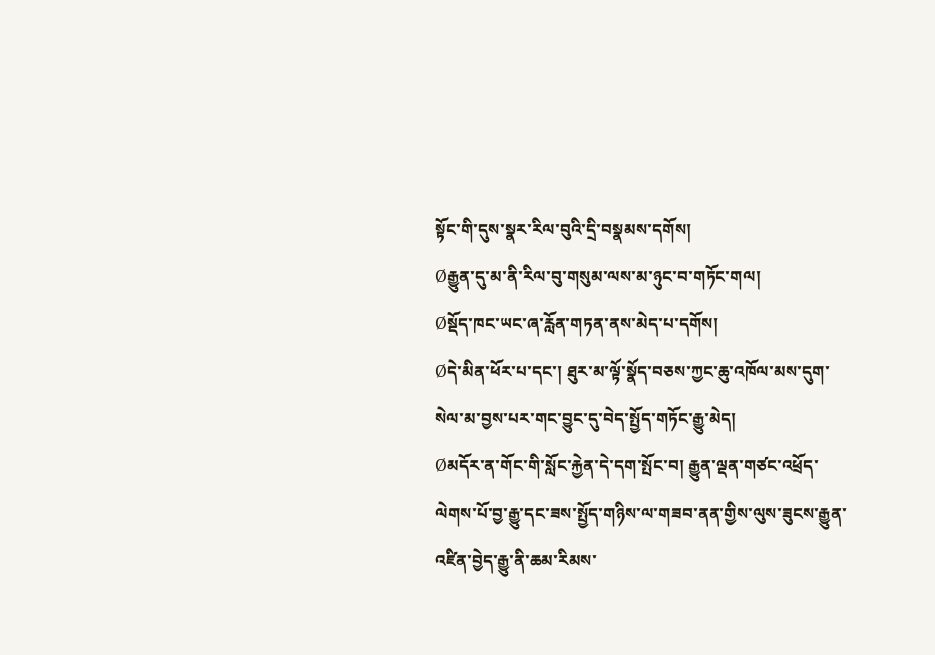སྟོང་གི་དུས་སྣར་རིལ་བུའི་དྲི་བསྣམས་དགོས།
Øརྒྱུན་དུ་མ་ནི་རིལ་བུ་གསུམ་ལས་མ་ཉུང་བ་གཏོང་གལ།
Øསྡོད་ཁང་ཡང་ཞ་རློན་གཏན་ནས་མེད་པ་དགོས།
Øདེ་མིན་ཕོར་པ་དང་། ཐུར་མ་ལྟོ་སྣོད་བཅས་ཀྱང་ཆུ་འཁོལ་མས་དུག་སེལ་མ་བྱས་པར་གང་བྱུང་དུ་བེད་སྤྱོད་གཏོང་རྒྱུ་མེད།
Øམདོར་ན་གོང་གི་སློང་རྐྱེན་དེ་དག་སྤོང་བ། རྒྱུན་ལྡན་གཙང་འཕྲོད་ལེགས་པོ་བྱ་རྒྱུ་དང་ཟས་སྤྱོད་གཉིས་ལ་གཟབ་ནན་གྱིས་ལུས་ཟུངས་རྒྱུན་འཛིན་བྱེད་རྒྱུ་ནི་ཆམ་རིམས་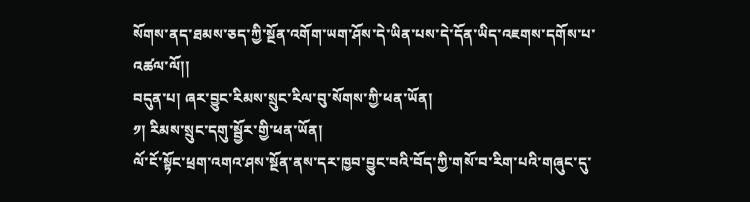སོགས་ནད་ཐམས་ཅད་ཀྱི་སྔོན་འགོག་ཡག་ཤོས་དེ་ཡིན་པས་དེ་དོན་ཡིད་འཇགས་དགོས་པ་འཚལ་ལོ།།
བདུན་པ། ཞར་བྱུང་རིམས་སྲུང་རིལ་བུ་སོགས་ཀྱི་ཕན་ཡོན།
༡། རིམས་སྲུང་དགུ་སྦྱོར་གྱི་ཕན་ཡོན།
ལོ་ངོ་སྟོང་ཕྲག་འགའ་ཤས་སྔོན་ནས་དར་ཁྱབ་བྱུང་བའི་བོད་ཀྱི་གསོ་བ་རིག་པའི་གཞུང་དུ་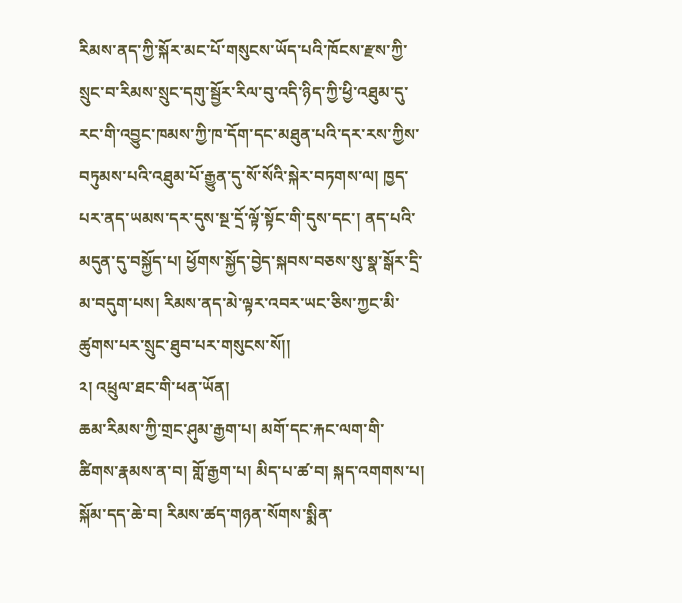རིམས་ནད་ཀྱི་སྐོར་མང་པོ་གསུངས་ཡོད་པའི་ཁོངས་རྫས་ཀྱི་སྲུང་བ་རིམས་སྲུང་དགུ་སྦྱོར་རིལ་བུ་འདི་ཉིད་ཀྱི་ཕྱི་འཐུམ་དུ་རང་གི་འབྱུང་ཁམས་ཀྱི་ཁ་དོག་དང་མཐུན་པའི་དར་རས་ཀྱིས་བཏུམས་པའི་འཐུམ་པོ་རྒྱུན་དུ་སོ་སོའི་སྐེར་བཏགས་ལ། ཁྱད་པར་ནད་ཡམས་དར་དུས་སྔ་དྲོ་ལྟོ་སྟོང་གི་དུས་དང་། ནད་པའི་མདུན་དུ་བསྐྱོད་པ། ཕྱོགས་སྐྱོད་བྱེད་སྐབས་བཅས་སུ་སྣ་སྒོར་དྲི་མ་བདུག་པས། རིམས་ནད་མེ་ལྟར་འབར་ཡང་ཅིས་ཀྱང་མི་ཚུགས་པར་སྲུང་ཐུབ་པར་གསུངས་སོ།།
༢། འཕྲུལ་ཐང་གི་ཕན་ཡོན།
ཆམ་རིམས་ཀྱི་གྲང་ཤུམ་རྒྱག་པ། མགོ་དང་རྐང་ལག་གི་ཚིགས་རྣམས་ན་བ། གློ་རྒྱག་པ། མིད་པ་ཚ་བ། སྐད་འགགས་པ། སྐོམ་དད་ཆེ་བ། རིམས་ཚད་གཉན་སོགས་སྨིན་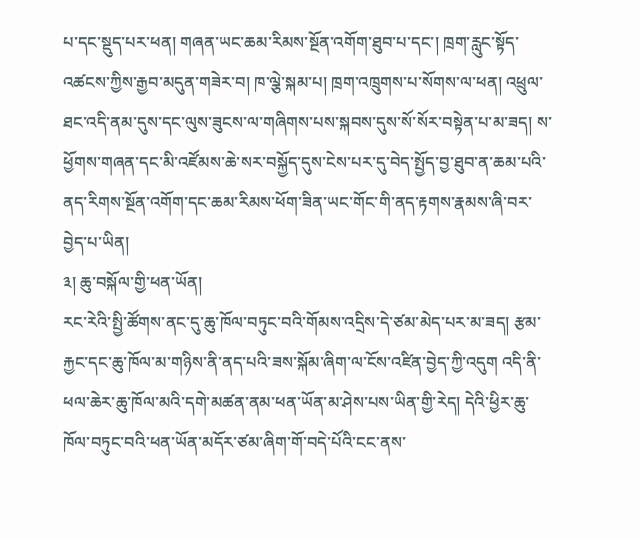པ་དང་སྡུད་པར་ཕན། གཞན་ཡང་ཆམ་རིམས་སྔོན་འགོག་ཐུབ་པ་དང་། ཁྲག་རླུང་སྟོད་འཚངས་ཀྱིས་རྒྱབ་མདུན་གཟེར་བ། ཁ་ལྕེ་སྐམ་པ། ཁྲག་འཁྲུགས་པ་སོགས་ལ་ཕན། འཕྲུལ་ཐང་འདི་ནམ་དུས་དང་ལུས་ཟུངས་ལ་གཞིགས་པས་སྐབས་དུས་སོ་སོར་བསྟེན་པ་མ་ཟད། ས་ཕྱོགས་གཞན་དང་མི་འཛོམས་ཆེ་སར་བསྐྱོད་དུས་ངེས་པར་དུ་བེད་སྤྱོད་བྱ་ཐུབ་ན་ཆམ་པའི་ནད་རིགས་སྔོན་འགོག་དང་ཆམ་རིམས་ཕོག་ཟིན་ཡང་གོང་གི་ནད་རྟགས་རྣམས་ཞི་བར་བྱེད་པ་ཡིན།
༣། ཆུ་བསྐོལ་གྱི་ཕན་ཡོན།
རང་རེའི་སྤྱི་ཚོགས་ནང་དུ་ཆུ་ཁོལ་བཏུང་བའི་གོམས་འདྲིས་དེ་ཙམ་མེད་པར་མ་ཟད། རྩམ་རྐྱང་དང་ཆུ་ཁོལ་མ་གཉིས་ནི་ནད་པའི་ཟས་སྐོམ་ཞིག་ལ་ངོས་འཛིན་བྱེད་ཀྱི་འདུག འདི་ནི་ཕལ་ཆེར་ཆུ་ཁོལ་མའི་དགེ་མཚན་ནམ་ཕན་ཡོན་མ་ཤེས་པས་ཡིན་གྱི་རེད། དེའི་ཕྱིར་ཆུ་ཁོལ་བཏུང་བའི་ཕན་ཡོན་མདོར་ཙམ་ཞིག་གོ་བདེ་པོའི་ངང་ནས་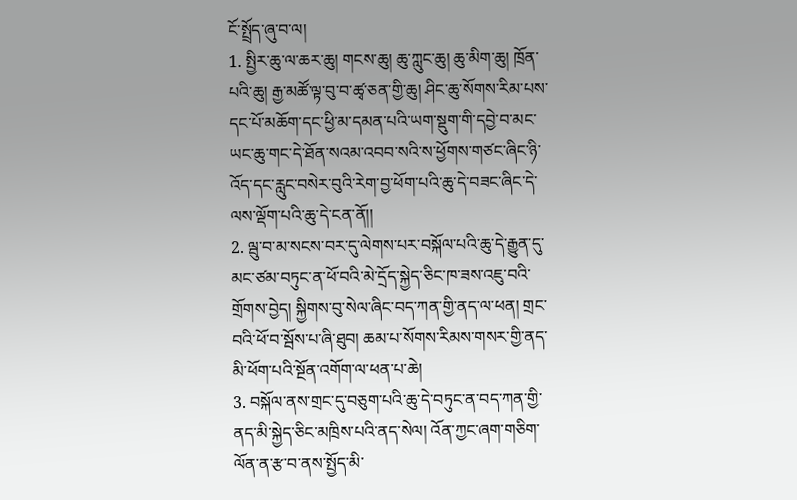ངོ་སྤྲོད་ཞུ་བ་ལ།
1. སྤྱིར་ཆུ་ལ་ཆར་ཆུ། གངས་ཆུ། ཆུ་ཀླུང་ཆུ། ཆུ་མིག་ཆུ། ཁྲོན་པའི་ཆུ། རྒྱ་མཚོ་ལྟ་བུ་བ་ཚྭ་ཅན་གྱི་ཆུ། ཤིང་ཆུ་སོགས་རིམ་པས་དང་པོ་མཆོག་དང་ཕྱི་མ་དམན་པའི་ཡག་སྡུག་གི་དབྱེ་བ་མང་ཡང་ཆུ་གང་དེ་ཐོན་སའམ་འབབ་སའི་ས་ཕྱོགས་གཙང་ཞིང་ཉི་འོད་དང་རླུང་བསེར་བུའི་རེག་བྱ་ཕོག་པའི་ཆུ་དེ་བཟང་ཞིང་དེ་ལས་ལྡོག་པའི་ཆུ་དེ་ངན་ནོ།།
2. ལྦུ་བ་མ་སངས་བར་དུ་ལེགས་པར་བསྐོལ་པའི་ཆུ་དེ་རྒྱུན་དུ་མང་ཙམ་བཏུང་ན་ཕོ་བའི་མེ་དྲོད་སྐྱེད་ཅིང་ཁ་ཟས་འཇུ་བའི་གྲོགས་བྱེད། སྐྱིགས་བུ་སེལ་ཞིང་བད་ཀན་གྱི་ནད་ལ་ཕན། གྲང་བའི་ཕོ་བ་སྦོས་པ་ཞི་ཐུབ། ཆམ་པ་སོགས་རིམས་གསར་གྱི་ནད་མི་ཕོག་པའི་སྔོན་འགོག་ལ་ཕན་པ་ཆེ།
3. བསྐོལ་ནས་གྲང་དུ་བཅུག་པའི་ཆུ་དེ་བཏུང་ན་བད་ཀན་གྱི་ནད་མི་སྐྱེད་ཅིང་མཁྲིས་པའི་ནད་སེལ། འོན་ཀྱང་ཞག་གཅིག་ལོན་ན་རྩ་བ་ནས་སྤྱོད་མི་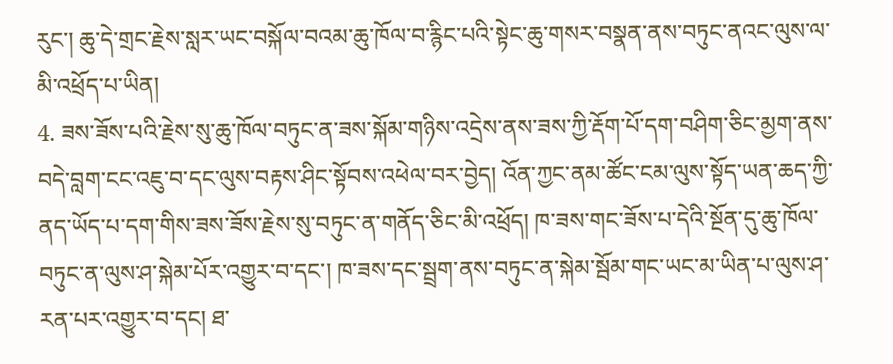རུང་། ཆུ་དེ་གྲང་རྗེས་སླར་ཡང་བསྐོལ་བའམ་ཆུ་ཁོལ་བ་རྙིང་པའི་སྟེང་ཆུ་གསར་བསྣན་ནས་བཏུང་ནའང་ལུས་ལ་མི་འཕྲོད་པ་ཡིན།
4. ཟས་ཟོས་པའི་རྗེས་སུ་ཆུ་ཁོལ་བཏུང་ན་ཟས་སྐོམ་གཉིས་འདྲེས་ནས་ཟས་ཀྱི་རྡོག་པོ་དག་བཤིག་ཅིང་མྱག་ནས་བདེ་བླག་ངང་འཇུ་བ་དང་ལུས་བརྟས་ཤིང་སྟོབས་འཕེལ་བར་བྱེད། འོན་ཀྱང་ནམ་ཚོང་ངམ་ལུས་སྟོད་ཡན་ཆད་ཀྱི་ནད་ཡོད་པ་དག་གིས་ཟས་ཟོས་རྗེས་སུ་བཏུང་ན་གནོད་ཅིང་མི་འཕྲོད། ཁ་ཟས་གང་ཟོས་པ་དེའི་སྔོན་དུ་ཆུ་ཁོལ་བཏུང་ན་ལུས་ཤ་སྐེམ་པོར་འགྱུར་བ་དང་། ཁ་ཟས་དང་སྦྲག་ནས་བཏུང་ན་སྐེམ་སྦོམ་གང་ཡང་མ་ཡིན་པ་ལུས་ཤ་རན་པར་འགྱུར་བ་དང། ཐ་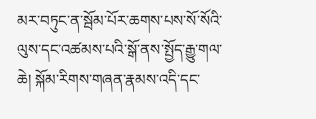མར་བཏུང་ན་སྦོམ་པོར་ཆགས་པས་སོ་སོའི་ལུས་དང་འཚམས་པའི་སྒོ་ནས་སྤྱོད་རྒྱུ་གལ་ཆེ། སྐོམ་རིགས་གཞན་རྣམས་འདི་དང་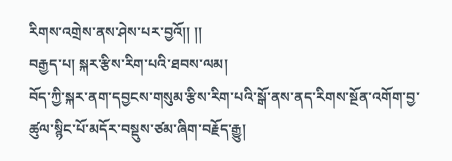རིགས་འགྲེས་ནས་ཤེས་པར་བྱའོ།། །།
བརྒྱད་པ། སྐར་རྩིས་རིག་པའི་ཐབས་ལམ།
བོད་ཀྱི་སྐར་ནག་དབྱངས་གསུམ་རྩིས་རིག་པའི་སྒོ་ནས་ནད་རིགས་སྔོན་འགོག་བྱ་ཚུལ་སྙིང་པོ་མདོར་བསྡུས་ཙམ་ཞིག་བརྗོད་རྒྱུ།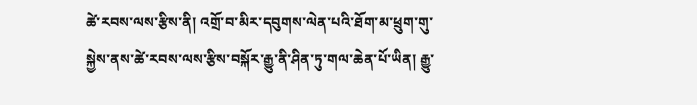ཚེ་རབས་ལས་རྩིས་ནི། འགྲོ་བ་མིར་དབུགས་ལེན་པའི་ཐོག་མ་ཕྲུག་གུ་སྐྱེས་ནས་ཚེ་རབས་ལས་རྩིས་བསྐོར་རྒྱུ་ནི་ཤིན་ཏུ་གལ་ཆེན་པོ་ཡིན། རྒྱུ་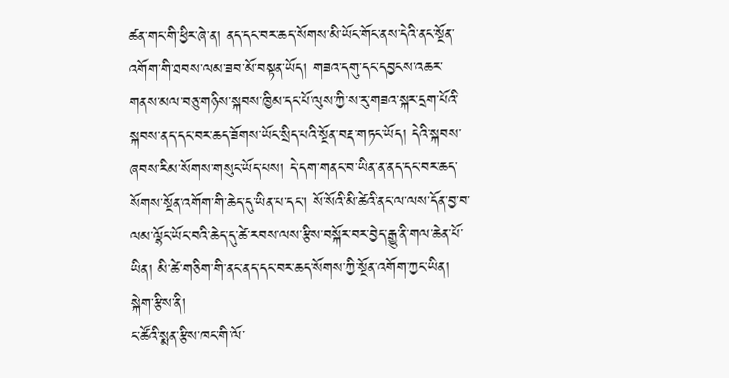ཚན་གང་གི་ཕྱིར་ཞེ་ན། ནད་དང་བར་ཆད་སོགས་མི་ཡོང་གོང་ནས་དེའི་ནང་སྔོན་འགོག་གི་ཐབས་ལམ་ཟབ་མོ་བསྟན་ཡོད། གཟའ་དགུ་དང་དབྱངས་འཆར་གནས་མལ་བཅུ་གཉིས་སྐབས་ཁྱིམ་དང་པོ་ལུས་ཀྱི་ས་རུ་གཟའ་སྐར་དྲག་པོའི་སྐབས་ནད་དང་བར་ཆད་ཟོགས་ཡོང་སྲིད་པའི་སྔོན་བརྡ་གཏང་ཡོད། དེའི་སྐབས་ཞབས་རིམ་སོགས་གསུང་ཡོད་པས། དེ་དག་གནང་བ་ཡིན་ན་ནད་དང་བར་ཆད་སོགས་སྔོན་འགོག་གི་ཆེད་དུ་ཡིན་པ་དང་། སོ་སོའི་མི་ཚེའི་ནང་ལ་ལས་དོན་བྱ་བ་ལམ་ལྷོང་ཡོང་བའི་ཆེད་དུ་ཚེ་རབས་ལས་རྩིས་བསྐོར་བར་བྱེད་རྒྱུ་ནི་གལ་ཆེན་པོ་ཡིན། མི་ཚེ་གཅིག་གི་ནང་ནད་དང་བར་ཆད་སོགས་ཀྱི་སྔོན་འགོག་ཀྱང་ཡིན།
སྐེག་རྩིས་ནི།
ང་ཚོའི་སྨན་རྩིས་ཁང་གི་ལོ་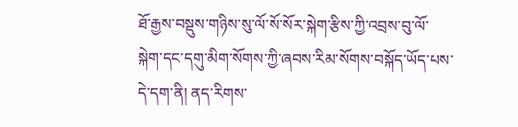ཐོ་རྒྱས་བསྡུས་གཉིས་སུ་ལོ་སོ་སོར་སྐེག་རྩིས་ཀྱི་འབྲས་བུ་ལོ་སྐེག་དང་དགུ་མིག་སོགས་ཀྱི་ཞབས་རིམ་སོགས་བསྐོད་ཡོད་པས་དེ་དག་ནི། ནད་རིགས་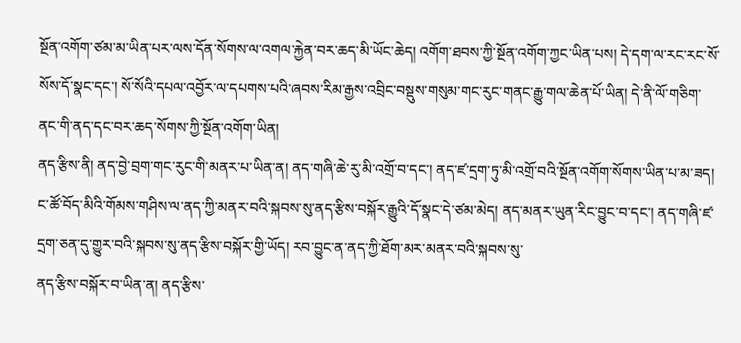སྔོན་འགོག་ཙམ་མ་ཡིན་པར་ལས་དོན་སོགས་ལ་འགལ་རྐྱེན་བར་ཆད་མི་ཡོང་ཆེད། འགོག་ཐབས་ཀྱི་སྔོན་འགོག་ཀྱང་ཡིན་པས། དེ་དག་ལ་རང་རང་སོ་སོས་དོ་སྣང་དང་། སོ་སོའི་དཔལ་འབྱོར་ལ་དཔགས་པའི་ཞབས་རིམ་རྒྱས་འབྲིང་བསྡུས་གསུམ་གང་རུང་གནང་རྒྱུ་གལ་ཆེན་པོ་ཡིན། དེ་ནི་ལོ་གཅིག་ནང་གི་ནད་དང་བར་ཆད་སོགས་ཀྱི་སྔོན་འགོག་ཡིན།
ནད་རྩིས་ནི། ནད་བྱེ་བྲག་གང་རུང་གི་མནར་པ་ཡིན་ན། ནད་གཞི་ཆེ་རུ་མི་འགྲོ་བ་དང་། ནད་ཛ་དྲག་ཏུ་མི་འགྲོ་བའི་སྔོན་འགོག་སོགས་ཡིན་པ་མ་ཟད། ང་ཚོ་བོད་མིའི་གོམས་གཤིས་ལ་ནད་ཀྱི་མནར་བའི་སྐབས་སུ་ནད་རྩིས་བསྐོར་རྒྱུའི་དོ་སྣང་དེ་ཙམ་མེད། ནད་མནར་ཡུན་རིང་བྱུང་བ་དང་། ནད་གཞི་ཛ་དྲག་ཅན་དུ་གྱུར་བའི་སྐབས་སུ་ནད་རྩིས་བསྐོར་གྱི་ཡོད། རབ་བྱུང་ན་ནད་ཀྱི་ཐོག་མར་མནར་བའི་སྐབས་སུ་
ནད་རྩིས་བསྐོར་བ་ཡིན་ན། ནད་རྩིས་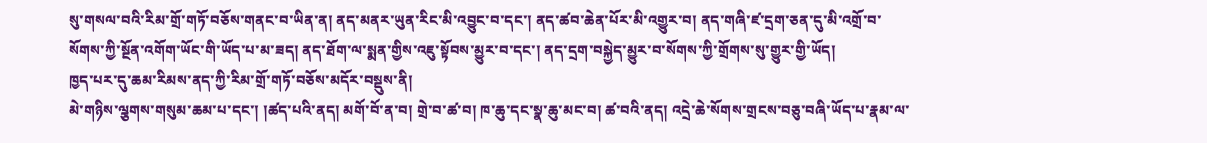སུ་གསལ་བའི་རིམ་གྲོ་གཏོ་བཅོས་གནང་བ་ཡིན་ན། ནད་མནར་ཡུན་རིང་མི་འབྱུང་བ་དང་། ནད་ཚབ་ཆེན་པོར་མི་འགྱུར་བ། ནད་གཞི་ཛ་དྲག་ཅན་དུ་མི་འགྲོ་བ་སོགས་ཀྱི་སྔོན་འགོག་ཡོང་གི་ཡོད་པ་མ་ཟད། ནད་ཐོག་ལ་སྨན་གྱིས་འཇུ་སྟོབས་མྱུར་བ་དང་། ནད་དྲག་བསྐྱེད་མྱུར་བ་སོགས་ཀྱི་གྲོགས་སུ་གྱུར་གྱི་ཡོད།
ཁྱད་པར་དུ་ཆམ་རིམས་ནད་ཀྱི་རིམ་གྲོ་གཏོ་བཅོས་མདོར་བསྡུས་ནི།
མེ་གཉིས་ལྕགས་གསུམ་ཆམ་པ་དང་། །ཚད་པའི་ནད། མགོ་བོ་ན་བ། གྲེ་བ་ཚ་བ། ཁ་ཆུ་དང་སྣ་ཆུ་མང་བ། ཚ་བའི་ནད། འདྲེ་ཆེ་སོགས་གྲངས་བཅུ་བཞི་ཡོད་པ་རྣམ་ལ་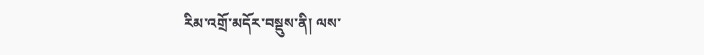རིམ་འགྲོ་མདོར་བསྡུས་ནི། ལས་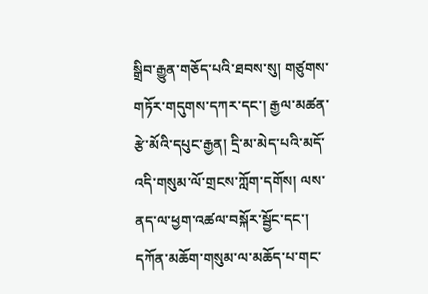སྒྲིབ་རྒྱུན་གཅོད་པའི་ཐབས་སུ། གཙུགས་གཏོར་གདུགས་དཀར་དང་། རྒྱལ་མཚན་རྩེ་མོའི་དཔུང་རྒྱན། དྲི་མ་མེད་པའི་མདོ་འདི་གསུམ་ལོ་གྲངས་ཀློག་དགོས། ལས་ནད་ལ་ཕྱག་འཚལ་བསྐོར་སྦྱོང་དང་། དཀོན་མཆོག་གསུམ་ལ་མཆོད་པ་གང་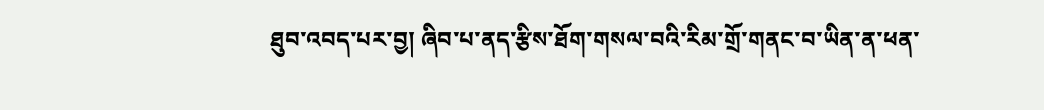ཐུབ་འབད་པར་བྱ། ཞིབ་པ་ནད་རྩིས་ཐོག་གསལ་བའི་རིམ་གྲོ་གནང་བ་ཡིན་ན་ཕན་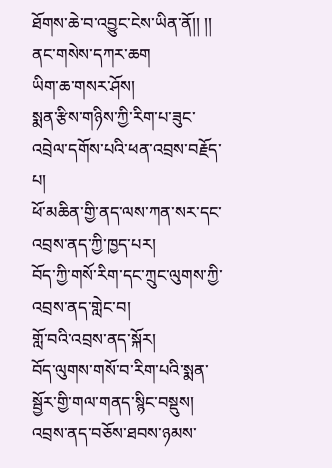ཐོགས་ཆེ་བ་འབྱུང་ངེས་ཡིན་ནོ།། །།
ནང་གསེས་དཀར་ཆག
ཡིག་ཆ་གསར་ཤོས།
སྨན་རྩིས་གཉིས་ཀྱི་རིག་པ་ཟུང་འབྲེལ་དགོས་པའི་ཕན་འབྲས་བརྗོད་པ།
ཕོ་མཆིན་གྱི་ནད་ལས་ཀན་སར་དང་འབྲས་ནད་ཀྱི་ཁྱད་པར།
བོད་ཀྱི་གསོ་རིག་དང་ཀྲུང་ལུགས་ཀྱི་འབྲས་ནད་གླེང་བ།
གློ་བའི་འབྲས་ནད་སྐོར།
བོད་ལུགས་གསོ་བ་རིག་པའི་སྨན་སྦྱོར་གྱི་གལ་གནད་སྙིང་བསྡུས།
འབྲས་ནད་བཅོས་ཐབས་ཉམས་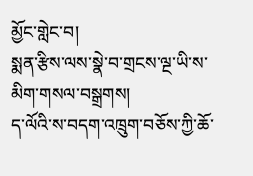མྱོང་གླེང་བ།
སྨན་རྩིས་ལས་སྣེ་བ་གྲངས་ལྔ་ཡི་ས་མིག་གསལ་བསྒྲགས།
ད་ལོའི་ས་བདག་འཁྲུག་བཅོས་ཀྱི་ཆོ་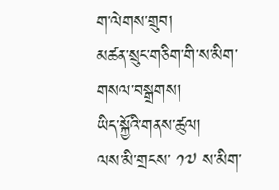ག་ལེགས་གྲུབ།
མཚན་སྲུང་གཅིག་གི་ས་མིག་གསལ་བསྒྲགས།
ཡིད་སྐྱོའི་གནས་ཚུལ།
ལས་མི་གྲངས་ ༡༧ ས་མིག་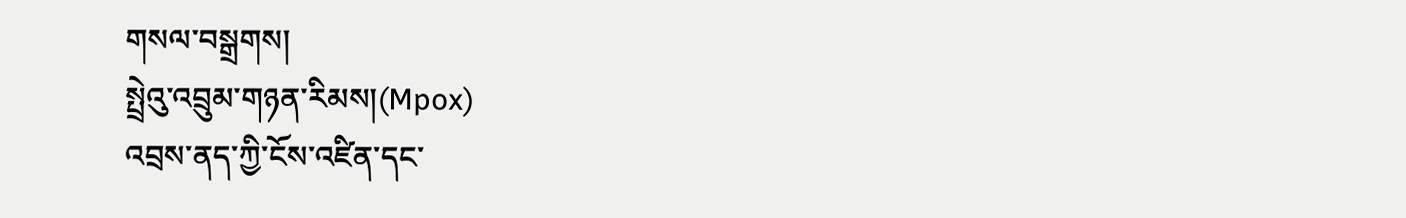གསལ་བསྒྲགས།
སྤྲེའུ་འབྲུམ་གཉན་རིམས།(Mpox)
འབྲས་ནད་ཀྱི་ངོས་འཛིན་དང་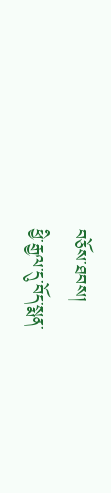བཅོས་ཐབས།
ཕྱི་རྒྱལ་དུ་བོད་སྨན་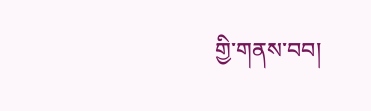གྱི་གནས་བབ།